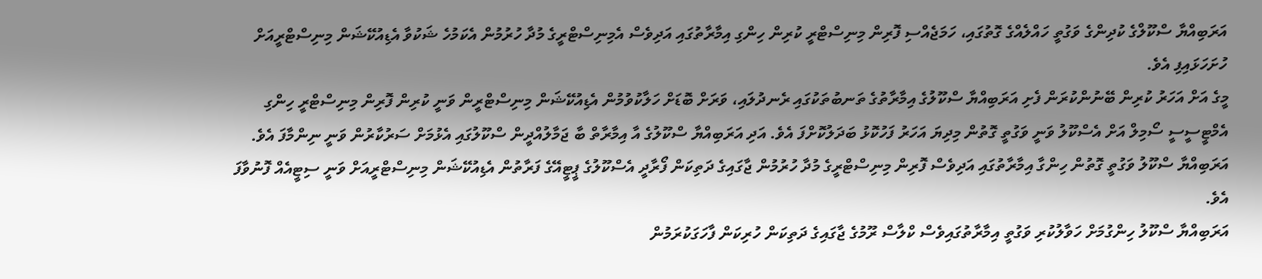އަރަބިއްޔާ ސްކޫލްގެ ކުދިންގެ ވަގުތީ ހައްލެއްގެ ގޮތުގައި، ހަމަޖެއްސި ފޮރިން މިނިސްޓްރީ ކުރިން ހިންގި އިމާރާތުގައި އަދިވެސް އެމިނިސްޓްރީގެ މުދާ ހުރުމުން އެކަމުހެ ޝަކުވާ އެޑިއުކޭޝަން މިނިސްޓްރީއަށް ހުށަހަޅައިފި އެވެ.
މީގެ އަށް އަހަރު ކުރިން ބޭނުންކުރަން ފެށި އަރަބިއްޔާ ސްކޫލުގެ އިމާރާތުގެ ތަނބުތަކުގައި ރެނދުލައި، ވަރަށް ބޮޑަށް ހަލާކުވުމުން އެޑިއުކޭޝަން މިނިސްޓްރީން ވަނީ ކުރިން ފޮރިން މިނިސްޓްރީ ހިންގި އެމްޓީސީސީ ސޯމިލް އަށް އެސްކޫލު ވަނީ ވަގުތީ ގޮތުން މިދިޔަ އަހަރު ފަހުކޮޅު ބަދަލުކޮށްފަ އެވެ. އަދި އަރަބިއްޔާ ސްކޫލުގެ އާ އިމާރާތް ބާ ޖަމާލުއްދީން ސްކޫލުގައި އެޅުމަށް ސަރުކާރުން ވަނީ ނިންމާފަ އެވެ.
އަރަބިއްޔާ ސްކޫލު ވަގުތީ ގޮތުން ހިންގާ އިމާރާތުގައި އަދިވެސް ފޮރިން މިނިސްޓްރީގެ މުދާ ހުރުމުން ޖާގައިގެ ދަތިކަން ފޯރާދީ އެސްކޫލުގެ ޕީޓީއޭގެ ފަރާތުން އެޑިއުކޭޝަން މިނިސްޓްރީއަށް ވަނީ ސިޓީއެއް ފޮނުވާފަ އެވެ.
އަރަބިއްޔާ ސްކޫލު ހިންގުމަށް ހަވާލުކުރި ވަގުތީ އިމާރާތުގައިވެސް ކްލާސް ރޫމުގެ ޖާގައިގެ ދަތިކަން ހުރިކަން ފާހަގަކުރަމުން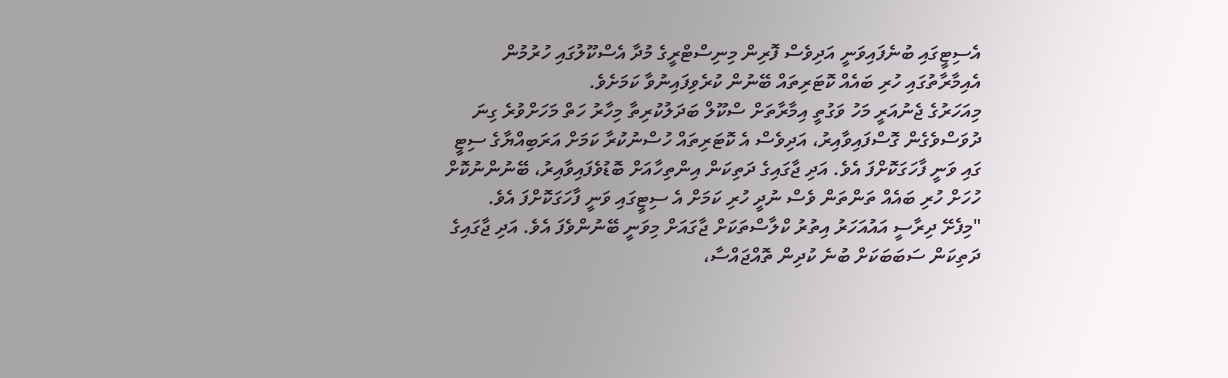އެސިޓީގައި ބުނެފައިވަނީ އަދިވެސް ފޮރިން މިނިސްޓްރީގެ މުދާ އެސްކޫލުގައި ހުރުމުން އެއިމާރާތުގައި ހުރި ބައެއް ކޮޓަރިތައް ބޭނުން ކުރެވިފައިނުވާ ކަމަށެވެ.
މިއަހަރުގެ ޖެނުއަރީ މަހު ވަގުތީ އިމާރާތަށް ސްކޫލް ބަދަލުކުރިތާ މިހާރު ހަތް މަހަށްވުރެ ގިނަ ދުވަސްވެގެން ގޮސްފައިވާއިރު، އަދިވެސް އެ ކޮޓަރިތައް ހުސްނުކުރާ ކަމަށް އަރަބިއްޔާގެ ސިޓީ ގައި ވަނީ ފާހަގަކޮށްފަ އެވެ. އަދި ޖާގައިގެ ދަތިކަން އިންތިހާއަށް ބޮޑުވެފައިވާއިރު، ބޭނުންނުކޮށް ހުހަށް ހުރި ބައެއް ތަންތަން ވެސް ނުދީ ހުރި ކަމަށް އެ ސިޓީގައި ވަނީ ފާހަގަކޮށްފަ އެވެ.
"މިފެށޭ ދިރާސީ އައުއަހަރު އިތުރު ކްލާސްތަކަށް ޖާގައަށް މިވަނީ ބޭނުންވެފަ އެވެ. އަދި ޖާގައިގެ ދަތިކަން ސަބަބަކަށް ބުނެ ކުދިން ތޮއްޖައްސާ،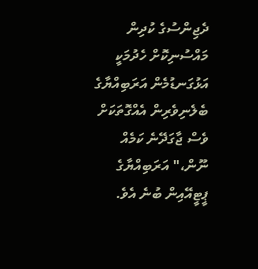ދެޖިންސުގެ ކުދިން މައްސުނިކޮށް ހެދުމަކީ އަޅުގަނޑުމެން އަރަބިއްޔާގެ ބެލެނިވެރިން އެއްގޮތަކަށް ވެސް ޖާގަދޭނެ ކަމެއް ނޫން،" އަރަބިއްޔާގެ ޕީޓީއޭއިން ބުނެ އެވެ.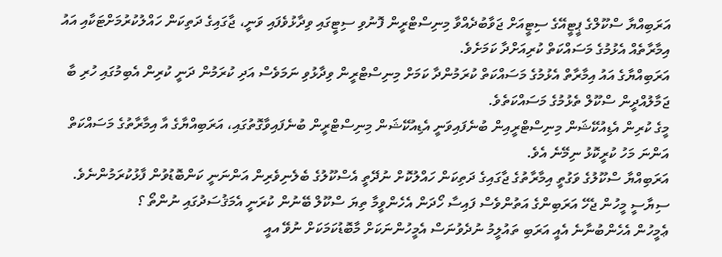އަރަބިއްޔާ ސްކޫލްގެ ޕީޓީއޭގެ ސިޓީއަށް ޖަވާބުދެއްވާ މިނިސްޓްރީން ފޮނުވި ސިޓީގައި ވިދާޅުވެފައި ވަނީ، ޖާގައިގެ ދަތިކަން ހައްލުކުރުމަށްޓަކާއި އައު އިމާރާތެއް އެޅުމުގެ މަސައްކަތް ކުރިއަށްދާ ކަމަށެވެ.
އަރަބިއްޔާގެ އައު އިމާރާތް އެޅުމުގެ މަސައްކަތް ކުރަމުންދާ ކަމަށް މިނިސްޓްރީން ވިދާޅުވި ނަމަވެސް އަދި ކުރަމުން ދަނީ ކުރިން އެބިމުގައި ހުރި ބާ ޖަމާލުއްދީން ސްކޫލް ތެޅުމުގެ މަސައްކަތެވެ.
މީގެ ކުރިން އެޑިއުކޭޝަން މިނިސްޓްރީއިން ބުނެފައިވަނީ އެޑިއުކޭޝަން މިނިސްޓްރީން ބުނެފައިވާގޮތުގައި، އަރަބިއްޔާގެ އާ އިމާރާތުގެ މަސައްކަތް އަންނަ މަހު ކުރީކޮޅު ނިމޭނެ އެވެ.
އަރަބިއްޔާ ސްކޫލުގެ ވަގުތީ އިމާރާތުގެ ޖާގައިގެ ދަތިކަން ހައްލުކޮށް ނުދޭތީ އެސްކޫލުގެ ބެލެނިވެރިން އަންނަނީ ކަންބޮޑުވުން ފާޅުކުރަމުންނެވެ.
ސިޔާސީ މީހުން ޖެހޭ އަރަބިންގެ އަތުންވެސް ފައިސާ ހޯދަން އެހެންވީމާ ތިޔަ ސްކޫލް ބޭނުން ކުރަނީ އެމަޤުސަދުގައި ނުންތޯ ؟
ޢެމީހުން އެހެންބުނާނެ އެއީ އަރަބި ތައުލީމު ނުދެވުނަސް އެމީހުންނަކަށް މާބޮޑުކަމަކަށް ނުވޭ އއީ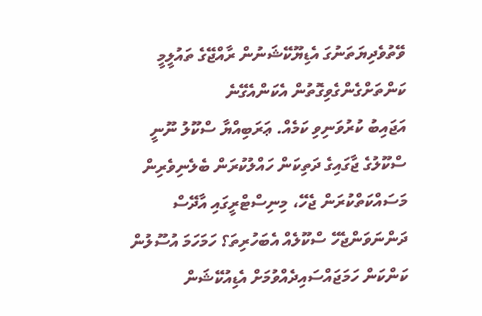ވޭތުވެދިޔަތަނުގަ އެޑިޔޫކޭޝަނުން ރާއްޖޭގެ ތައުލީމީ ކަންތަށްގެންގެވިގޮތުން އެކަންއެގޭނެ
އަޖައިބު ކުރުވަނިވި ކަމެއް. ޢަރަބިއްޔާ ސްކޫލު ނޫނީ ސްކޫލުގެ ޖާގައިގެ ދަތިކަން ހައްލުކުރަން ބެލެނިވެރިން މަސައްކަތްކުރަން ޖެހޭ، މިނިސްޓްރީގައި އާދޭސް ދަންނަވަންޖެހޭ ސްކޫލެއް އެބަހުރިތަ؟ ހަމަހަމަ އުސޫލުން ކަންކަން ހަމަޖައްސައިދެއްވުމަށް އެޑިއުކޭޝަން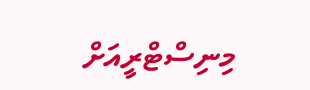މިނިސްޓްރީއަށް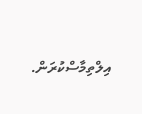އިލްތިމާސްކުރަން.